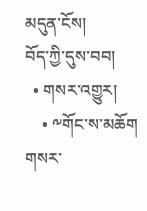མདུན་ངོས།
བོད་ཀྱི་དུས་བབ།
  • གསར་འགྱུར།
    • ༸གོང་ས་མཆོག གསར་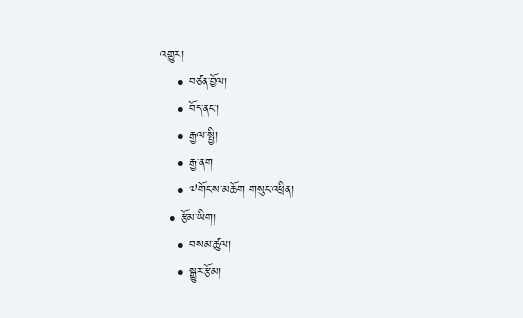འགྱུར།
    • བཙན་བྱོལ།
    • བོད་ནང་།
    • རྒྱལ་སྤྱི།
    • རྒྱ་ནག
    • ༧གོང་ས་མཆོག གསུང་འཕྲིན།
  • རྩོམ་ཡིག།
    • བསམ་ཚུལ།
    • སྒྱུར་རྩོམ།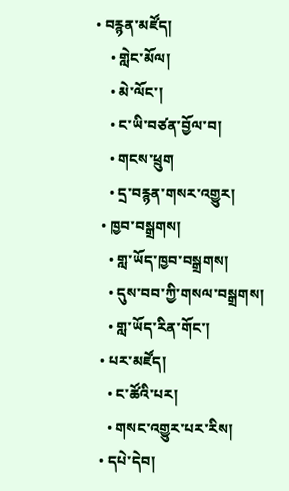• བརྙན་མཛོད།
    • གླེང་མོལ།
    • མེ་ལོང་།
    • ང་ཡི་བཙན་བྱོལ་བ།
    • གངས་ཕྲུག
    • དྲ་བརྙན་གསར་འགྱུར།
  • ཁྱབ་བསྒྲགས།
    • གླ་ཡོད་ཁྱབ་བསྒྲགས།
    • དུས་བབ་ཀྱི་གསལ་བསྒྲགས།
    • གླ་ཡོད་རིན་གོང་།
  • པར་མཛོད།
    • ང་ཚོའི་པར།
    • གསང་འགྱུར་པར་རིས།
  • དཔེ་དེབ།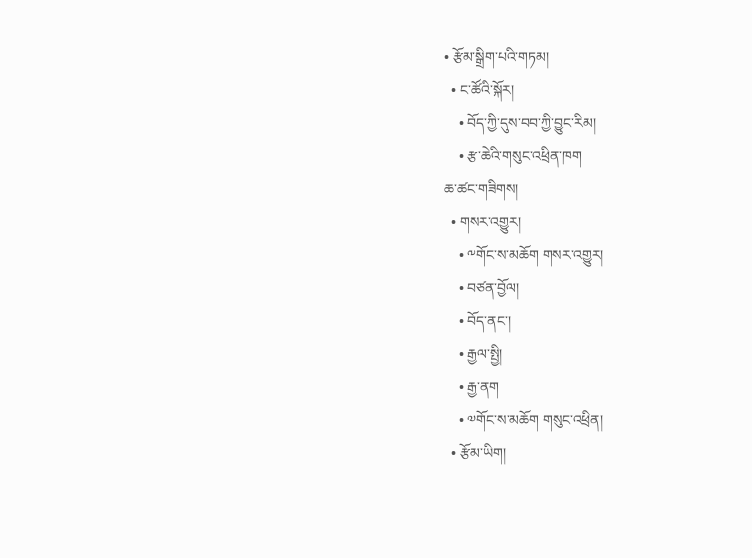• རྩོམ་སྒྲིག་པའི་གཏམ།
  • ང་ཚོའི་སྐོར།
    • བོད་ཀྱི་དུས་བབ་ཀྱི་བྱུང་རིམ།
    • རྩ་ཆེའི་གསུང་འཕྲིན་ཁག
ཆ་ཚང་གཟིགས།
  • གསར་འགྱུར།
    • ༸གོང་ས་མཆོག གསར་འགྱུར།
    • བཙན་བྱོལ།
    • བོད་ནང་།
    • རྒྱལ་སྤྱི།
    • རྒྱ་ནག
    • ༧གོང་ས་མཆོག གསུང་འཕྲིན།
  • རྩོམ་ཡིག།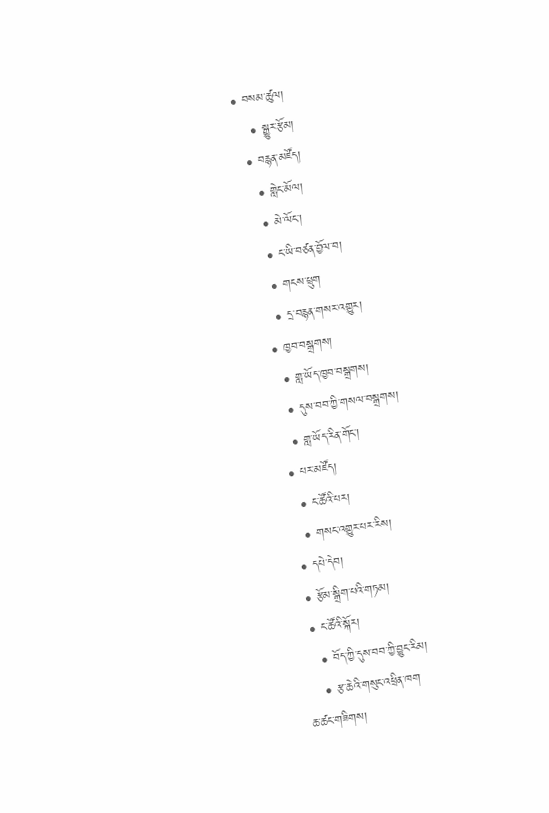• བསམ་ཚུལ།
    • སྒྱུར་རྩོམ།
  • བརྙན་མཛོད།
    • གླེང་མོལ།
    • མེ་ལོང་།
    • ང་ཡི་བཙན་བྱོལ་བ།
    • གངས་ཕྲུག
    • དྲ་བརྙན་གསར་འགྱུར།
  • ཁྱབ་བསྒྲགས།
    • གླ་ཡོད་ཁྱབ་བསྒྲགས།
    • དུས་བབ་ཀྱི་གསལ་བསྒྲགས།
    • གླ་ཡོད་རིན་གོང་།
  • པར་མཛོད།
    • ང་ཚོའི་པར།
    • གསང་འགྱུར་པར་རིས།
  • དཔེ་དེབ།
  • རྩོམ་སྒྲིག་པའི་གཏམ།
  • ང་ཚོའི་སྐོར།
    • བོད་ཀྱི་དུས་བབ་ཀྱི་བྱུང་རིམ།
    • རྩ་ཆེའི་གསུང་འཕྲིན་ཁག
ཆ་ཚང་གཟིགས།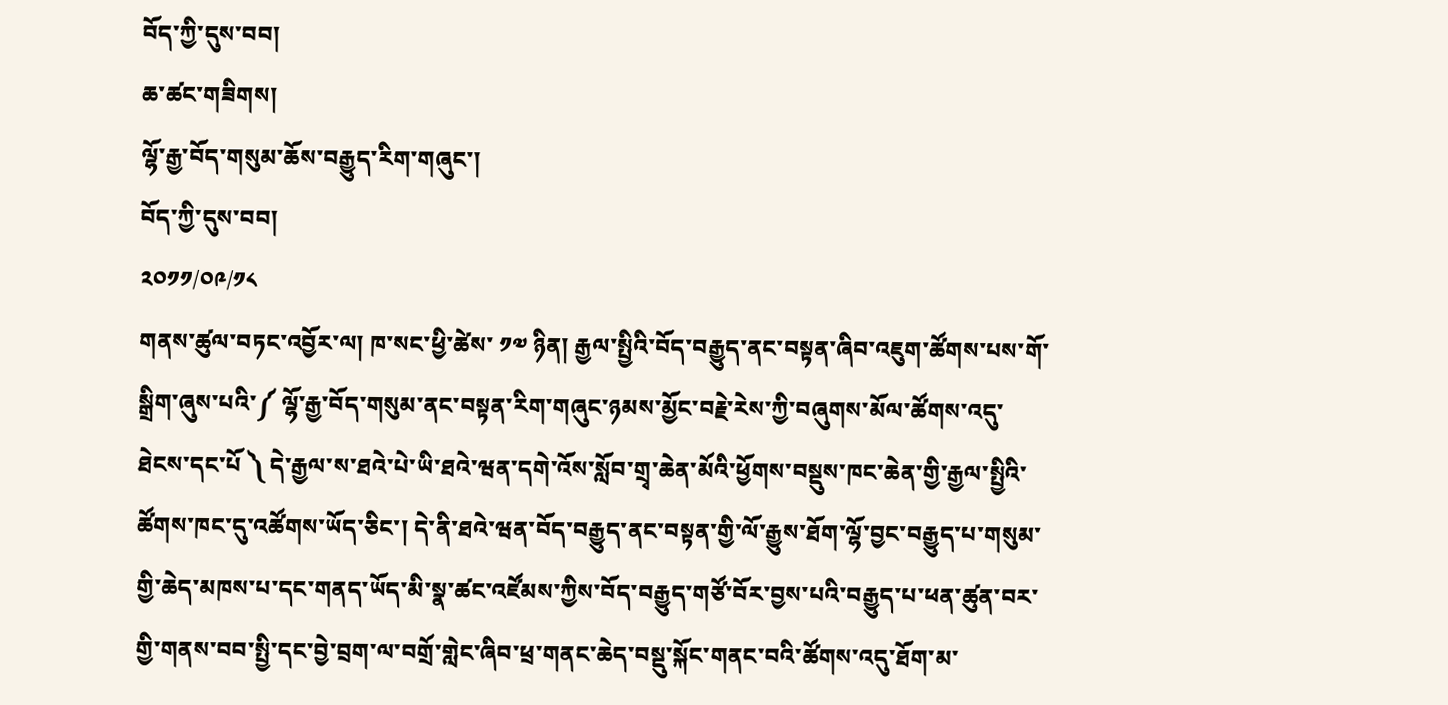བོད་ཀྱི་དུས་བབ།
ཆ་ཚང་གཟིགས།
ལྷོ་རྒྱ་བོད་གསུམ་ཆོས་བརྒྱུད་རིག་གཞུང་།
བོད་ཀྱི་དུས་བབ།
༢༠༡༡/༠༩/༡༨
གནས་ཚུལ་བཏང་འབྱོར་ལ། ཁ་སང་ཕྱི་ཚེས་ ༡༧ ཉིན། རྒྱལ་སྤྱིའི་བོད་བརྒྱུད་ནང་བསྟན་ཞིབ་འཇུག་ཚོགས་པས་གོ་སྒྲིག་ཞུས་པའི་༼ ལྷོ་རྒྱ་བོད་གསུམ་ནང་བསྟན་རིག་གཞུང་ཉམས་མྱོང་བརྗེ་རེས་ཀྱི་བཞུགས་མོལ་ཚོགས་འདུ་ཐེངས་དང་པོ ༽ དེ་རྒྱལ་ས་ཐའེ་པེ་ཡི་ཐའེ་ཝན་དགེ་འོས་སློབ་གྲྭ་ཆེན་མོའི་ཕྱོགས་བསྡུས་ཁང་ཆེན་གྱི་རྒྱལ་སྤྱིའི་ཚོགས་ཁང་དུ་འཚོགས་ཡོད་ཅིང་། དེ་ནི་ཐའེ་ཝན་བོད་བརྒྱུད་ནང་བསྟན་གྱི་ལོ་རྒྱུས་ཐོག་ལྷོ་བྱང་བརྒྱུད་པ་གསུམ་གྱི་ཆེད་མཁས་པ་དང་གནད་ཡོད་མི་སྣ་ཚང་འཛོམས་ཀྱིས་བོད་བརྒྱུད་གཙོ་བོར་བྱས་པའི་བརྒྱུད་པ་ཕན་ཚུན་བར་གྱི་གནས་བབ་སྤྱི་དང་བྱེ་བྲག་ལ་བགྲོ་གླེང་ཞིབ་ཕྲ་གནང་ཆེད་བསྡུ་སྐོང་གནང་བའི་ཚོགས་འདུ་ཐོག་མ་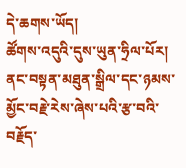དེ་ཆགས་ཡོད།
ཚོགས་འདུའི་དུས་ཡུན་ཧྲིལ་པོར། ནང་བསྟན་མཐུན་སྒྲིལ་དང་ཉམས་མྱོང་བརྗེ་རེས་ཞེས་པའི་རྩ་བའི་བརྗོད་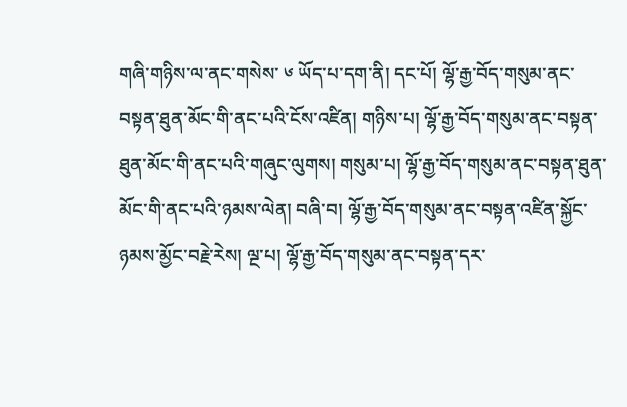གཞི་གཉིས་ལ་ནང་གསེས་ ༦ ཡོད་པ་དག་ནི། དང་པོ། ལྷོ་རྒྱ་བོད་གསུམ་ནང་བསྟན་ཐུན་མོང་གི་ནང་པའི་ངོས་འཛིན། གཉིས་པ། ལྷོ་རྒྱ་བོད་གསུམ་ནང་བསྟན་ཐུན་མོང་གི་ནང་པའི་གཞུང་ལུགས། གསུམ་པ། ལྷོ་རྒྱ་བོད་གསུམ་ནང་བསྟན་ཐུན་མོང་གི་ནང་པའི་ཉམས་ལེན། བཞི་བ། ལྷོ་རྒྱ་བོད་གསུམ་ནང་བསྟན་འཛིན་སྐྱོང་ཉམས་མྱོང་བརྗེ་རེས། ལྔ་པ། ལྷོ་རྒྱ་བོད་གསུམ་ནང་བསྟན་དར་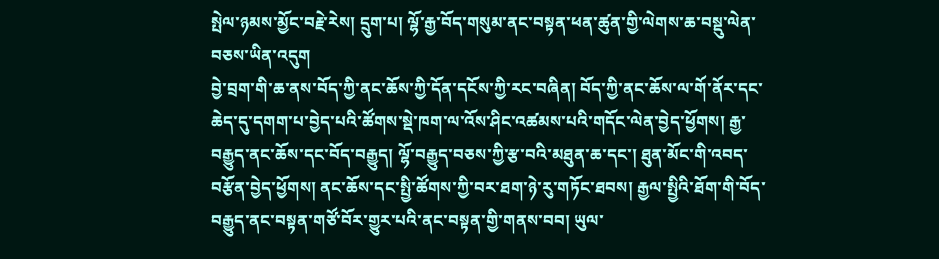སྤེལ་ཉམས་མྱོང་བརྗེ་རེས། དྲུག་པ། ལྷོ་རྒྱ་བོད་གསུམ་ནང་བསྟན་ཕན་ཚུན་གྱི་ལེགས་ཆ་བསྡུ་ལེན་བཅས་ཡིན་འདུག
བྱེ་བྲག་གི་ཆ་ནས་བོད་ཀྱི་ནང་ཆོས་ཀྱི་དོན་དངོས་ཀྱི་རང་བཞིན། བོད་ཀྱི་ནང་ཆོས་ལ་གོ་ནོར་དང་ཆེད་དུ་དགག་པ་བྱེད་པའི་ཚོགས་སྡེ་ཁག་ལ་འོས་ཤིང་འཚམས་པའི་གདོང་ལེན་བྱེད་ཕྱོགས། རྒྱ་བརྒྱུད་ནང་ཆོས་དང་བོད་བརྒྱུད། ལྷོ་བརྒྱུད་བཅས་ཀྱི་རྩ་བའི་མཐུན་ཆ་དང་། ཐུན་མོང་གི་འབད་བརྩོན་བྱེད་ཕྱོགས། ནང་ཆོས་དང་སྤྱི་ཚོགས་ཀྱི་བར་ཐག་ཉེ་རུ་གཏོང་ཐབས། རྒྱལ་སྤྱིའི་ཐོག་གི་བོད་བརྒྱུད་ནང་བསྟན་གཙོ་བོར་གྱུར་པའི་ནང་བསྟན་གྱི་གནས་བབ། ཡུལ་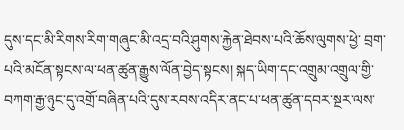དུས་དང་མི་རིགས་རིག་གཞུང་མི་འདྲ་བའི་ཤུགས་རྐྱེན་ཐེབས་པའི་ཆོས་ལུགས་ཕྱེ་ བྲག་པའི་མངོན་སྟངས་ལ་ཕན་ཚུན་རྒྱུས་ལོན་བྱེད་སྟངས། སྐད་ཡིག་དང་འགྲུམ་འགྲུལ་གྱི་བཀག་རྒྱ་ཉུང་དུ་འགྲོ་བཞིན་པའི་དུས་རབས་འདིར་ནང་པ་ཕན་ཚུན་དབར་སྔར་ལས་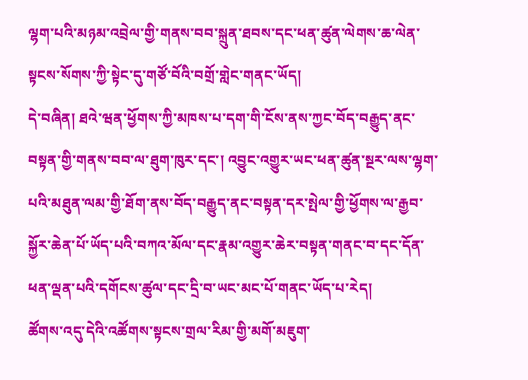ལྷག་པའི་མཉམ་འབྲེལ་གྱི་གནས་བབ་སྐྲུན་ཐབས་དང་ཕན་ཚུན་ལེགས་ཆ་ལེན་སྟངས་སོགས་ཀྱི་སྟེང་དུ་གཙོ་བོའི་བགྲོ་གླེང་གནང་ཡོད།
དེ་བཞིན། ཐའེ་ཝན་ཕྱོགས་ཀྱི་མཁས་པ་དག་གི་ངོས་ནས་ཀྱང་བོད་བརྒྱུད་ནང་བསྟན་གྱི་གནས་བབ་ལ་ཐུག་ཁུར་དང་། འབྱུང་འགྱུར་ཡང་ཕན་ཚུན་སྔར་ལས་ལྷག་པའི་མཐུན་ལམ་གྱི་ཐོག་ནས་བོད་བརྒྱུད་ནང་བསྟན་དར་སྤེལ་གྱི་ཕྱོགས་ལ་རྒྱབ་སྐྱོར་ཆེན་པོ་ཡོད་པའི་བཀའ་མོལ་དང་རྣམ་འགྱུར་ཆེར་བསྟན་གནང་བ་དང་དོན་ཕན་ལྡན་པའི་དགོངས་ཚུལ་དང་དྲི་བ་ཡང་མང་པོ་གནང་ཡོད་པ་རེད།
ཚོགས་འདུ་དེའི་འཚོགས་སྟངས་གྲལ་རིམ་གྱི་མགོ་མཇུག་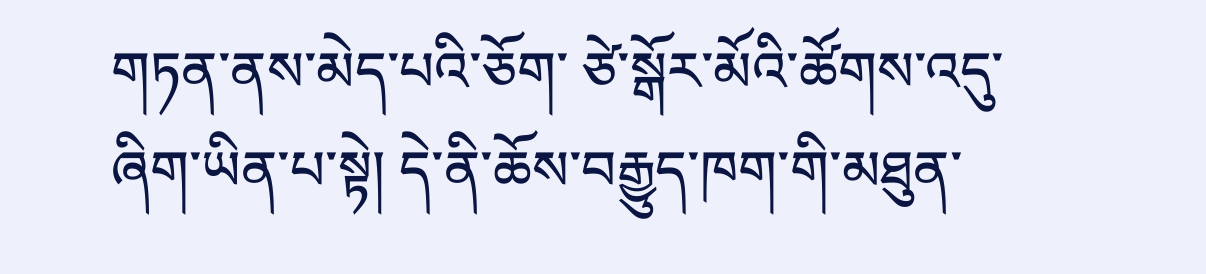གཏན་ནས་མེད་པའི་ཅོག་ ཙེ་སྒོར་མོའི་ཚོགས་འདུ་ཞིག་ཡིན་པ་སྟེ། དེ་ནི་ཆོས་བརྒྱུད་ཁག་གི་མཐུན་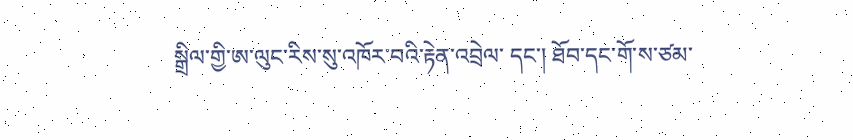སྒྲིལ་གྱི་ཨ་ལུང་རིས་སུ་འཁོར་བའི་རྟེན་འབྲེལ་ དང་། ཐོབ་དང་གོ་ས་ཙམ་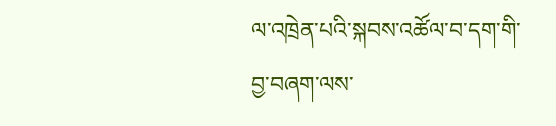ལ་འཁྲེན་པའི་སྐབས་འཚོལ་བ་དག་གི་བྱ་བཞག་ལས་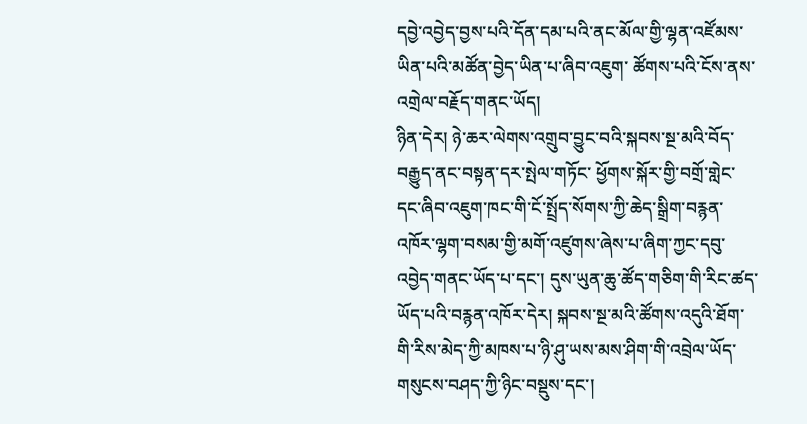དབྱེ་འབྱེད་བྱས་པའི་དོན་དམ་པའི་ནང་མོལ་གྱི་ལྷན་འཛོམས་ཡིན་པའི་མཚོན་བྱེད་ཡིན་པ་ཞིབ་འཇུག་ ཚོགས་པའི་ངོས་ནས་འགྲེལ་བརྗོད་གནང་ཡོད།
ཉིན་དེར། ཉེ་ཆར་ལེགས་འགྲུབ་བྱུང་བའི་སྐབས་སྔ་མའི་བོད་བརྒྱུད་ནང་བསྟན་དར་སྤེལ་གཏོང་ ཕྱོགས་སྐོར་གྱི་བགྲོ་གླེང་དང་ཞིབ་འཇུག་ཁང་གི་ངོ་སྤྲོད་སོགས་ཀྱི་ཆེད་སྒྲིག་བརྙན་འཁོར་ལྷག་བསམ་གྱི་མགོ་འཛུགས་ཞེས་པ་ཞིག་ཀྱང་དབུ་འབྱེད་གནང་ཡོད་པ་དང་། དུས་ཡུན་ཆུ་ཚོད་གཅིག་གི་རིང་ཚད་ཡོད་པའི་བརྙན་འཁོར་དེར། སྐབས་སྔ་མའི་ཚོགས་འདུའི་ཐོག་གི་རིས་མེད་ཀྱི་མཁས་པ་ཉི་ཤུ་ཡས་མས་ཤིག་གི་འབྲེལ་ཡོད་གསུངས་བཤད་ཀྱི་ཉིང་བསྡུས་དང་།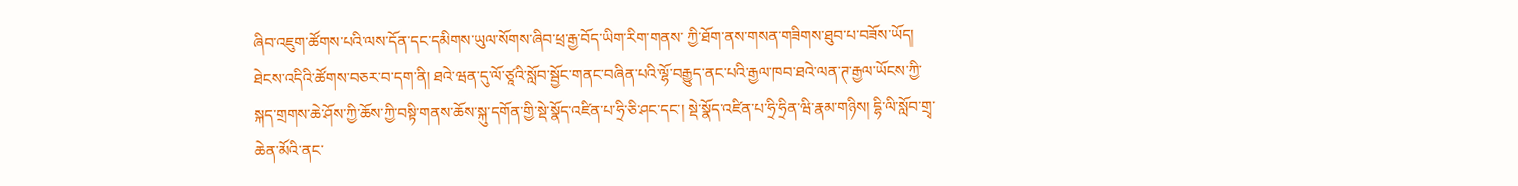ཞིབ་འཇུག་ཚོགས་པའི་ལས་དོན་དང་དམིགས་ཡུལ་སོགས་ཞིབ་ཕྲ་རྒྱ་བོད་ཡིག་རིག་གནས་ ཀྱི་ཐོག་ནས་གསན་གཟིགས་ཐུབ་པ་བཟོས་ཡོད།
ཐེངས་འདིའི་ཚོགས་བཅར་བ་དག་ནི། ཐའེ་ཝན་དུ་ལོ་ཙཱའི་སློབ་སྦྱོང་གནང་བཞིན་པའི་ལྷོ་བརྒྱུད་ནང་པའི་རྒྱལ་ཁབ་ཐའེ་ལན་ཊ་རྒྱལ་ཡོངས་ཀྱི་སྐད་གྲགས་ཆེ་ཤོས་ཀྱི་ཆོས་ཀྱི་བསྟི་གནས་ཆོས་སྐུ་དགོན་གྱི་སྡེ་སྣོད་འཛིན་པ་ཧྲི་ཅི་ཤང་དང་། སྡེ་སྣོད་འཛིན་པ་ཧྲི་ཧྲིན་ཝི་རྣམ་གཉིས། དྷི་ལི་སློབ་གྲྭ་ཆེན་མོའི་ནང་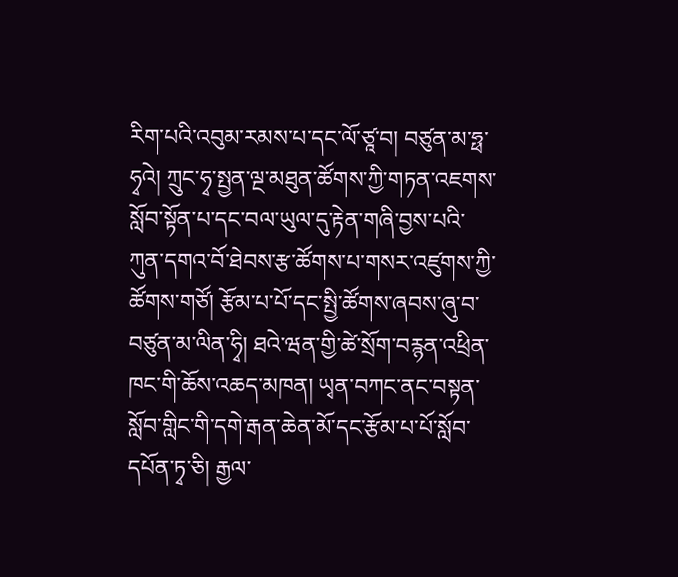རིག་པའི་འབུམ་རམས་པ་དང་ལོ་ཙཱ་བ། བཙུན་མ་ཧྥ་ཧྭའེ། ཀྲུང་ཧྭ་སྤྱན་ལྔ་མཐུན་ཚོགས་ཀྱི་གཏན་འཇགས་སློབ་སྟོན་པ་དང་བལ་ཡུལ་དུ་རྟེན་གཞི་བྱས་པའི་ཀུན་དགའ་བོ་ཐེབས་རྩ་ཚོགས་པ་གསར་འཛུགས་ཀྱི་ཚོགས་གཙོ། རྩོམ་པ་པོ་དང་སྤྱི་ཚོགས་ཞབས་ཞུ་བ་བཙུན་མ་ལིན་ཧྭི། ཐའེ་ཝན་གྱི་ཚེ་སྲོག་བརྙན་འཕྲིན་ཁང་གི་ཆོས་འཆད་མཁན། ཡྭན་བཀང་ནང་བསྟན་སློབ་གླིང་གི་དགེ་རྒན་ཆེན་མོ་དང་རྩོམ་པ་པོ་སློབ་དཔོན་ཏྭ་ཅི། རྒྱལ་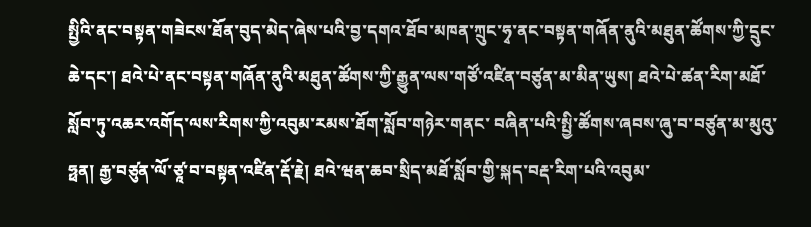སྤྱིའི་ནང་བསྟན་གཟེངས་ཐོན་བུད་མེད་ཞེས་པའི་བྱ་དགའ་ཐོབ་མཁན་ཀྲུང་ཧྭ་ནང་བསྟན་གཞོན་ནུའི་མཐུན་ཚོགས་ཀྱི་དྲུང་ཆེ་དང་། ཐའེ་པེ་ནང་བསྟན་གཞོན་ནུའི་མཐུན་ཚོགས་ཀྱི་རྒྱུན་ལས་གཙོ་འཛིན་བཙུན་མ་མིན་ཡུས། ཐའེ་པེ་ཚན་རིག་མཐོ་སློབ་ཏུ་འཆར་འགོད་ལས་རིགས་ཀྱི་འབུམ་རམས་ཐོག་སློབ་གཉེར་གནང་ བཞིན་པའི་སྤྱི་ཚོགས་ཞབས་ཞུ་བ་བཙུན་མ་མུའུ་ཧྥན། རྒྱ་བཙུན་ལོ་ཙཱ་བ་བསྟན་འཛིན་རྡོ་རྗེ། ཐའེ་ཝན་ཆབ་སྲིད་མཐོ་སློབ་གྱི་སྐད་བརྡ་རིག་པའི་འབུམ་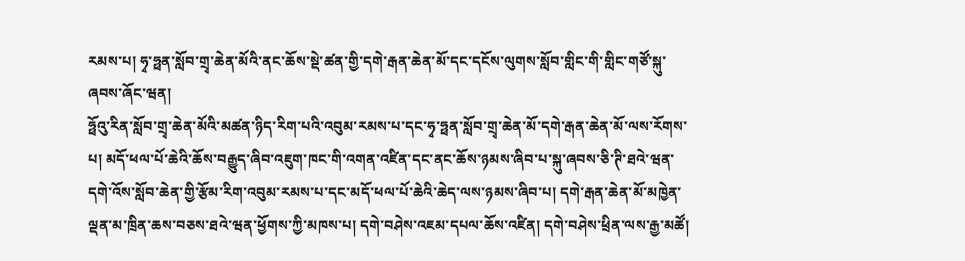རམས་པ། ཧྭ་ཧྥན་སློབ་གྲྭ་ཆེན་མོའི་ནང་ཆོས་སྡེ་ཚན་གྱི་དགེ་རྒན་ཆེན་མོ་དང་དངོས་ལུགས་སློབ་གླིང་གི་གླིང་གཙོ་སྐུ་ཞབས་ཞོང་ཝན།
ཧྥོའུ་རིན་སློབ་གྲྭ་ཆེན་མོའི་མཚན་ཉིད་རིག་པའི་འབུམ་རམས་པ་དང་ཧྭ་ཧྥན་སློབ་གྲྭ་ཆེན་མོ་དགེ་རྒན་ཆེན་མོ་ལས་རོགས་པ། མདོ་ཕལ་པོ་ཆེའི་ཆོས་བརྒྱུད་ཞིབ་འཇུག་ཁང་གི་འགན་འཛིན་དང་ནང་ཆོས་ཉམས་ཞིབ་པ་སྐུ་ཞབས་ཅི་ཊི་ཐའེ་ཝན་དགེ་འོས་སློབ་ཆེན་གྱི་རྩོམ་རིག་འབུམ་རམས་པ་དང་མདོ་ཕལ་པོ་ཆེའི་ཆེད་ལས་ཉམས་ཞིབ་པ། དགེ་རྒན་ཆེན་མོ་མཁྱེན་ལྡན་མ་ཁྲིན་ཆས་བཅས་ཐའེ་ཝན་ཕྱོགས་ཀྱི་མཁས་པ། དགེ་བཤེས་འཇམ་དཔལ་ཆོས་འཛིན། དགེ་བཤེས་ཕྲིན་ལས་རྒྱ་མཚོ།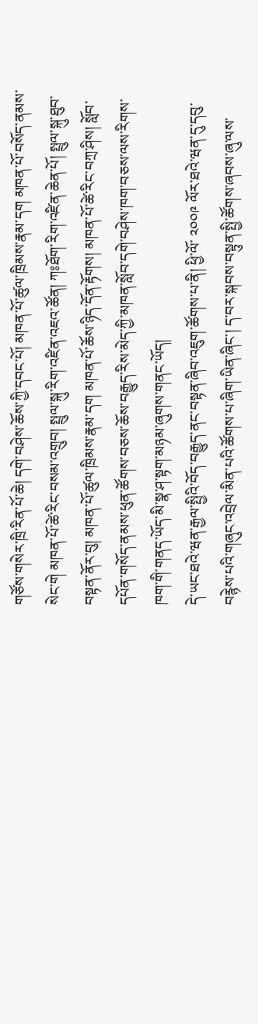གཙོས་གསེར་ཁྲི་རིན་པོ་ཆེ། དགེ་བཤེས་ཆོས་ཀྱི་དབང་པོ། མཁན་པོ་ཚུལ་ཁྲིམས་རྣམ་དག མཁན་པོ་བསོད་ནམས་སེང་གེ མཁན་པོ་ཚེ་རིང་བསམ་འགྲུབ། སྤྲུལ་སྐུ་རིག་འཛིན་འཇའ་ཚོན། ཀཿཐོག་རིག་འཛིན་ཆེན་པོ། སྤྲུལ་སྐུ་ཐུབ་བསྟན་ནོར་བུ། མཁན་པོ་ཚུལ་ཁྲིམས་རྣམ་དག མཁན་པོ་ཆོས་ཉིད་དོན་རྟོགས། མཁན་པོ་ཚེ་རིང་བཀྲ་ཤིས། སློབ་དཔོན་གསོད་ནམས་ཕུན་ཚོགས་བཅས་ཆོས་བརྒྱུད་རིས་མེད་ཀྱི་མཁན་སློབ་དགེ་བཤེས་ཁག་བཅས་ལས་རིགས་ཁག་གི་གནད་ཡོད་མི་སྣ་ཤ་སྟག་མཉམ་ཞུགས་གནང་ཡོད།
དེ་ཡང་ཐའེ་ཝན་རྒྱལ་སྤྱིའི་བོད་བརྒྱུད་ནང་བསྟན་ཞིབ་འཇུག་ཚོགས་པ་ནི། ཕྱི་ལོ་ ༢༠༠༩ ལོར་ཐའེ་ཝན་དུ་དབུ་བརྙེས་པའི་གཞུང་འབྲེལ་མིན་པའི་ཚོགས་པ་ཞིག་ཡིན་ཞིང་། ད་བར་སྐབས་བསྟུན་སྤྱི་ཚོགས་ཞབས་ཞུ་ལས་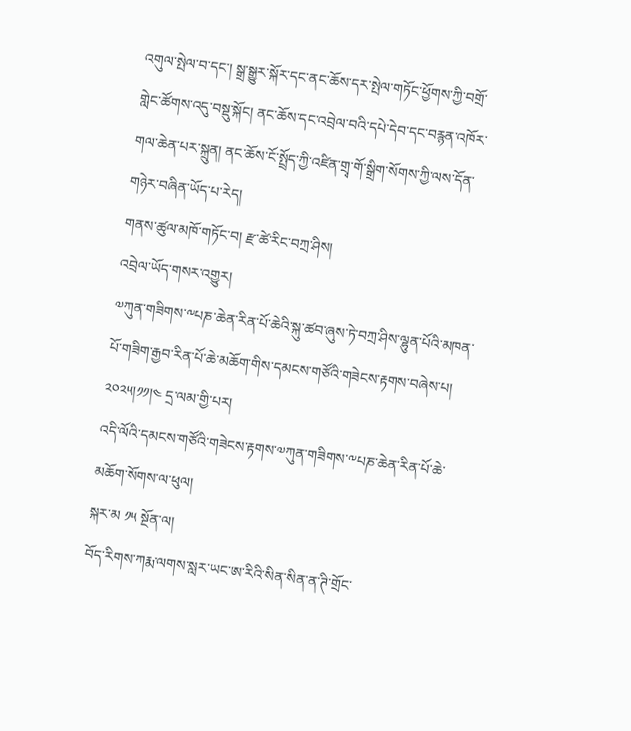འགུལ་སྤེལ་བ་དང་། སྒྲ་སྒྱུར་སྐོར་དང་ནང་ཆོས་དར་སྤེལ་གཏོང་ཕྱོགས་ཀྱི་བགྲོ་གླེང་ཚོགས་འདུ་བསྡུ་སྐོང། ནང་ཆོས་དང་འབྲེལ་བའི་དཔེ་དེབ་དང་བརྙན་འཁོར་གལ་ཆེན་པར་སྐྲུན། ནང་ཆོས་ངོ་སྤྲོད་ཀྱི་འཛིན་གྲྭ་གོ་སྒྲིག་སོགས་ཀྱི་ལས་དོན་གཉེར་བཞིན་ཡོད་པ་རེད།
གནས་ཚུལ་མཁོ་གཏོང་བ། རྫ་ཚེ་རིང་བཀྲ་ཤིས།
འབྲེལ་ཡོད་གསར་འགྱུར།
༧ཀུན་གཟིགས་༸པཎ་ཆེན་རིན་པོ་ཆེའི་སྐུ་ཚབ་ཞུས་ཏེ་བཀྲ་ཤིས་ལྷུན་པོའི་མཁན་པོ་གཟིག་རྒྱབ་རིན་པོ་ཆེ་མཆོག་གིས་དམངས་གཙོའི་གཟེངས་རྟགས་བཞེས་པ། ༢༠༢༥།༡༡།༤ དྲ་ལམ་གྱི་པར།
འདི་ལོའི་དམངས་གཙོའི་གཟེངས་རྟགས་༧ཀུན་གཟིགས་༸པཎ་ཆེན་རིན་པོ་ཆེ་མཆོག་སོགས་ལ་ཕུལ།
སྐར་མ ༡༥ སྔོན་ལ།
བོད་རིགས་ཀརྨ་ལགས་སླར་ཡང་ཨ་རིའི་སིན་སིན་ན་ཊི་གྲོང་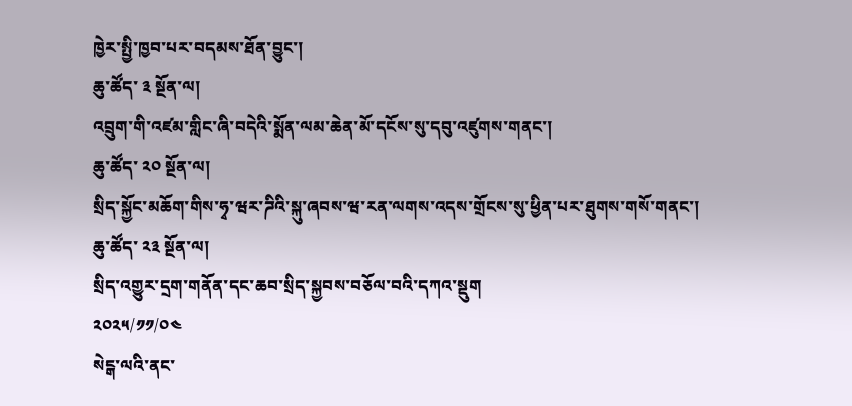ཁྱེར་སྤྱི་ཁྱབ་པར་བདམས་ཐོན་བྱུང་།
ཆུ་ཚོད་ ༣ སྔོན་ལ།
འབྲུག་གི་འཛམ་གླིང་ཞི་བདེའི་སྨོན་ལམ་ཆེན་མོ་དངོས་སུ་དབུ་འཛུགས་གནང་།
ཆུ་ཚོད་ ༢༠ སྔོན་ལ།
སྲིད་སྐྱོང་མཆོག་གིས་ཧྭ་ཝར་ཌིའི་སྐུ་ཞབས་ཝ་རན་ལགས་འདས་གྲོངས་སུ་ཕྱིན་པར་ཐུགས་གསོ་གནང་།
ཆུ་ཚོད་ ༢༣ སྔོན་ལ།
སྲིད་འགྱུར་དྲག་གནོན་དང་ཆབ་སྲིད་སྐྱབས་བཅོལ་བའི་དཀའ་སྡུག
༢༠༢༥/༡༡/༠༤
སེངྒ་ལའི་ནང་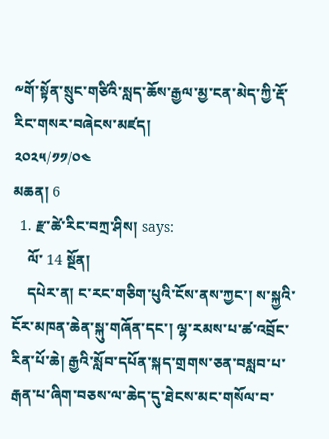༸གོ་སྟོན་སྲུང་གཙིའི་སླད་ཆོས་རྒྱལ་མྱ་ངན་མེད་ཀྱི་རྡོ་རིང་གསར་བཞེངས་མཛད།
༢༠༢༥/༡༡/༠༤
མཆན། 6
  1. རྫ་ཚེ་རིང་བཀྲ་ཤིས། says:
    ལོ་ 14 སྔོན།
    དཔེར་ན། ང་རང་གཅིག་པུའི་ངོས་ནས་ཀྱང་། ས་སྐྱའི་ངོར་མཁན་ཆེན་སྐུ་གཞོན་དང་། ལྷ་རམས་པ་ཚ་འབྲོང་རིན་པོ་ཆེ། རྒྱའི་སློབ་དཔོན་སྐད་གྲགས་ཅན་བསླབ་པ་རྒན་པ་ཞིག་བཅས་ལ་ཆེད་དུ་ཐེངས་མང་གསོལ་བ་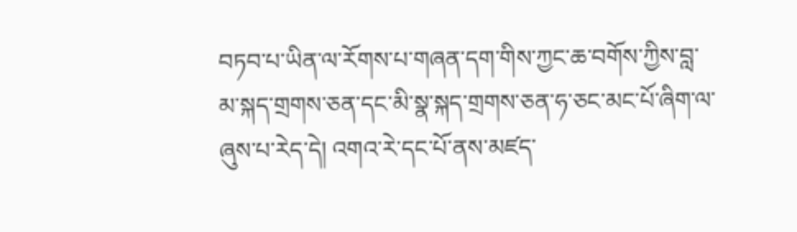བཏབ་པ་ཡིན་ལ་རོགས་པ་གཞན་དག་གིས་ཀྱང་ཆ་བགོས་ཀྱིས་བླ་མ་སྐད་གྲགས་ཅན་དང་མི་སྣ་སྐད་གྲགས་ཅན་ཧ་ཅང་མང་པོ་ཞིག་ལ་ཞུས་པ་རེད་དེ། འགའ་རེ་དང་པོ་ནས་མཛད་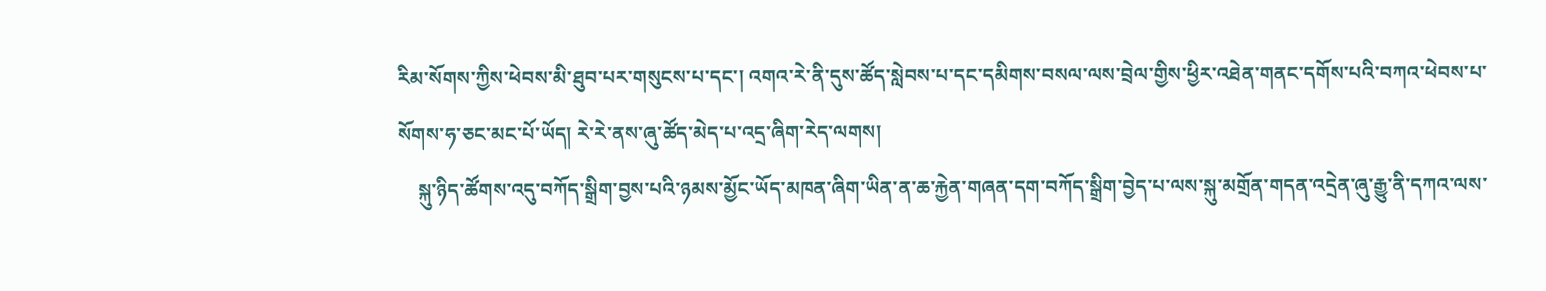རིམ་སོགས་ཀྱིས་ཕེབས་མི་ཐུབ་པར་གསུངས་པ་དང་། འགའ་རེ་ནི་དུས་ཚོད་སླེབས་པ་དང་དམིགས་བསལ་ལས་བྲེལ་གྱིས་ཕྱིར་འཐེན་གནང་དགོས་པའི་བཀའ་ཕེབས་པ་སོགས་ཧ་ཅང་མང་པོ་ཡོད། རེ་རེ་ནས་ཞུ་ཚོད་མེད་པ་འདྲ་ཞིག་རེད་ལགས།
    སྐུ་ཉིད་ཚོགས་འདུ་བཀོད་སྒྲིག་བྱས་པའི་ཉམས་མྱོང་ཡོད་མཁན་ཞིག་ཡིན་ན་ཆ་རྐྱེན་གཞན་དག་བཀོད་སྒྲིག་བྱེད་པ་ལས་སྐུ་མགྲོན་གདན་འདྲེན་ཞུ་རྒྱུ་ནི་དཀའ་ལས་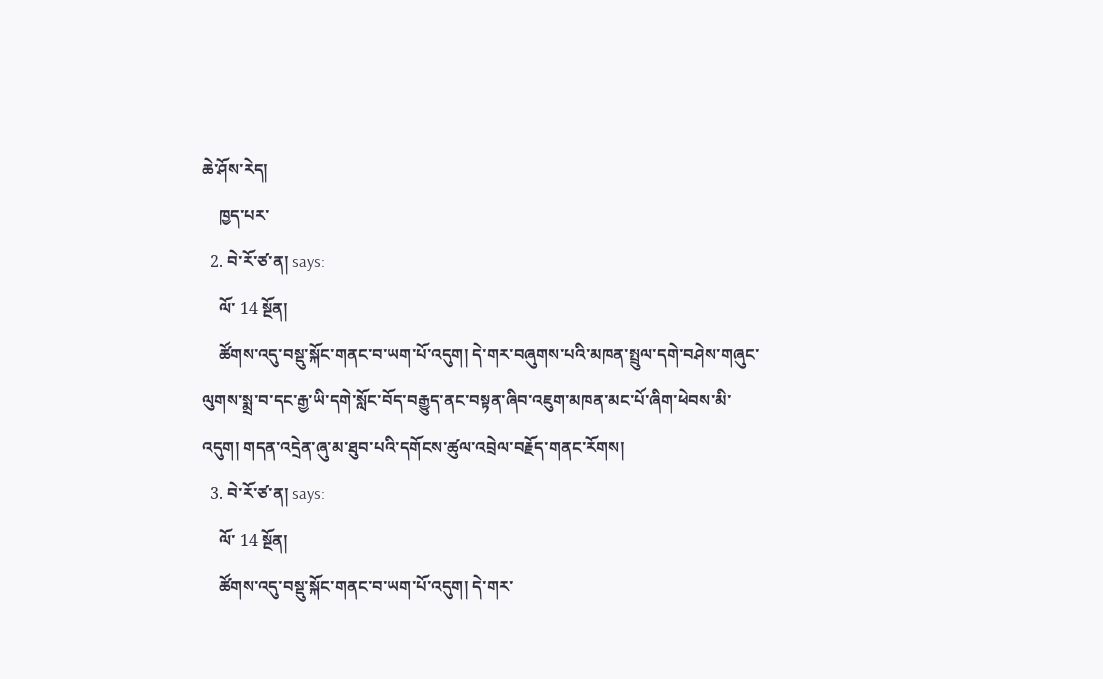ཆེ་ཤོས་རེད།
    ཁྱད་པར་
  2. བེ་རོ་ཙ་ན། says:
    ལོ་ 14 སྔོན།
    ཚོགས་འདུ་བསྡུ་སྐོང་གནང་བ་ཡག་པོ་འདུག། དེ་གར་བཞུགས་པའི་མཁན་སྤྲུལ་དགེ་བཤེས་གཞུང་ལུགས་སྨྲ་བ་དང་རྒྱ་ཡི་དགེ་སློང་བོད་བརྒྱུད་ནང་བསྟན་ཞིབ་འཇུག་མཁན་མང་པོ་ཞིག་ཕེབས་མི་འདུག། གདན་འདྲེན་ཞུ་མ་ཐུབ་པའི་དགོངས་ཚུལ་འབྲེལ་བརྗོད་གནང་རོགས།
  3. བེ་རོ་ཙ་ན། says:
    ལོ་ 14 སྔོན།
    ཚོགས་འདུ་བསྡུ་སྐོང་གནང་བ་ཡག་པོ་འདུག། དེ་གར་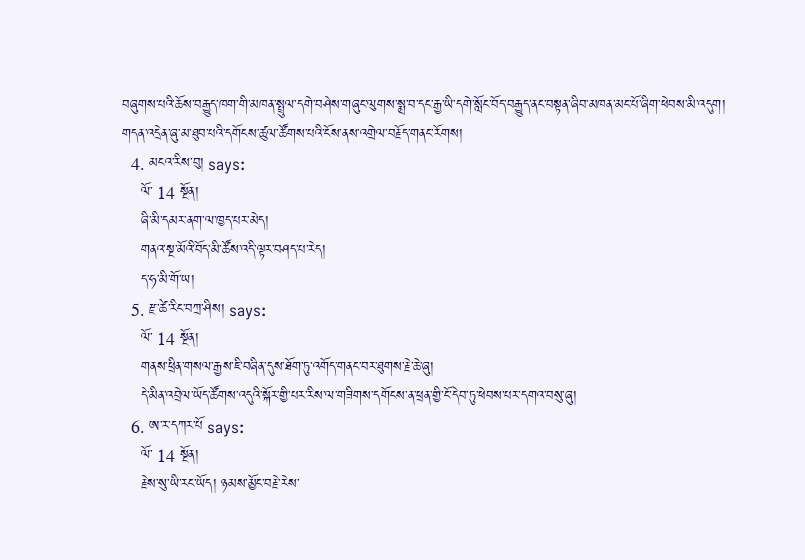བཞུགས་པའི་ཆོས་བརྒྱུད་ཁག་གི་མཁན་སྤྲུལ་དགེ་བཤེས་གཞུང་ལུགས་སྨྲ་བ་དང་རྒྱ་ཡི་དགེ་སློང་བོད་བརྒྱུད་ནང་བསྟན་ཞིབ་མཁན་མང་པོ་ཞིག་ཕེབས་མི་འདུག། གདན་འདྲེན་ཞུ་མ་ཐུབ་པའི་དགོངས་ཚུལ་ཚོགས་པའི་ངོས་ནས་འགྲེལ་བརྗོད་གནང་རོགས།
  4. མངའ་རིས་བུ། says:
    ལོ་ 14 སྔོན།
    ཞི་མི་དམར་ནག་ལ་ཁྱད་པར་མེད།
    གནའ་སྔ་མོའི་བོད་མི་ཚོས་འདི་ལྟར་བཤད་པ་རེད།
    ད་ཧ་མི་གོ་ཡ།
  5. རྫ་ཚེ་རིང་བཀྲ་ཤིས། says:
    ལོ་ 14 སྔོན།
    གནས་ཕྲིན་གསལ་རྒྱས་ཇི་བཞིན་དུས་ཐོག་ཏུ་འགོད་གནང་བར་ཐུགས་རྗེ་ཆེ་ཞུ།
    དེ་མིན་འབྲེལ་ཡོད་ཚོགས་འདུའི་སྐོར་གྱི་པར་རིས་ལ་གཟིགས་དགོངས་ན་ཕྲན་གྱི་ངོ་དེབ་ཏུ་ཕེབས་པར་དགའ་བསུ་ཞུ།
  6. ཨ་ར་དཀར་པོ says:
    ལོ་ 14 སྔོན།
    རྗེས་སུ་ཡི་རང་ཡོད། ཉམས་མྱོང་བརྗེ་རེས་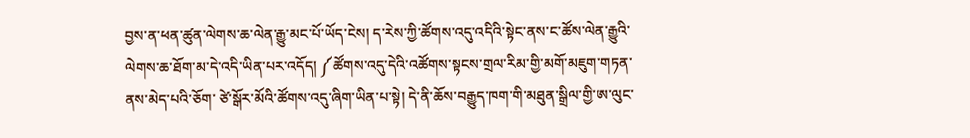བྱས་ན་ཕན་ཚུན་ལེགས་ཆ་ལེན་རྒྱུ་མང་པོ་ཡོད་ངེས། ད་རེས་ཀྱི་ཚོགས་འདུ་འདིའི་སྟེང་ནས་ང་ཚོས་ལེན་རྒྱུའི་ལེགས་ཆ་ཐོག་མ་དེ་འདི་ཡིན་པར་འདོད། ༼ཚོགས་འདུ་དེའི་འཚོགས་སྟངས་གྲལ་རིམ་གྱི་མགོ་མཇུག་གཏན་ནས་མེད་པའི་ཅོག་ ཙེ་སྒོར་མོའི་ཚོགས་འདུ་ཞིག་ཡིན་པ་སྟེ། དེ་ནི་ཆོས་བརྒྱུད་ཁག་གི་མཐུན་སྒྲིལ་གྱི་ཨ་ལུང་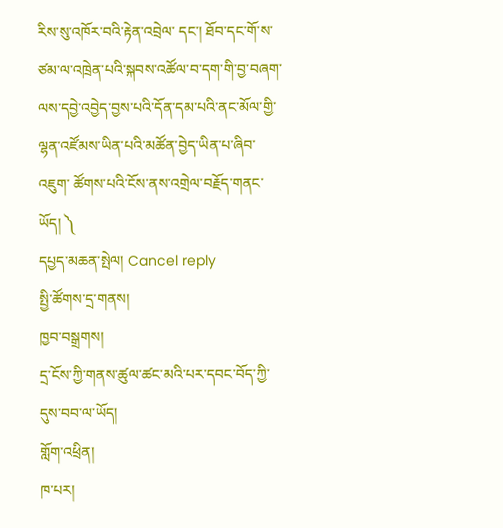རིས་སུ་འཁོར་བའི་རྟེན་འབྲེལ་ དང་། ཐོབ་དང་གོ་ས་ཙམ་ལ་འཁྲེན་པའི་སྐབས་འཚོལ་བ་དག་གི་བྱ་བཞག་ལས་དབྱེ་འབྱེད་བྱས་པའི་དོན་དམ་པའི་ནང་མོལ་གྱི་ལྷན་འཛོམས་ཡིན་པའི་མཚོན་བྱེད་ཡིན་པ་ཞིབ་འཇུག་ ཚོགས་པའི་ངོས་ནས་འགྲེལ་བརྗོད་གནང་ཡོད། ༽
དཔྱད་མཆན་སྤེལ། Cancel reply
སྤྱི་ཚོགས་དྲ་གནས།
ཁྱབ་བསྒྲགས།
དྲ་ངོས་ཀྱི་གནས་ཚུལ་ཚང་མའི་པར་དབང་བོད་ཀྱི་དུས་བབ་ལ་ཡོད།
གློག་འཕྲིན།
ཁ་པར།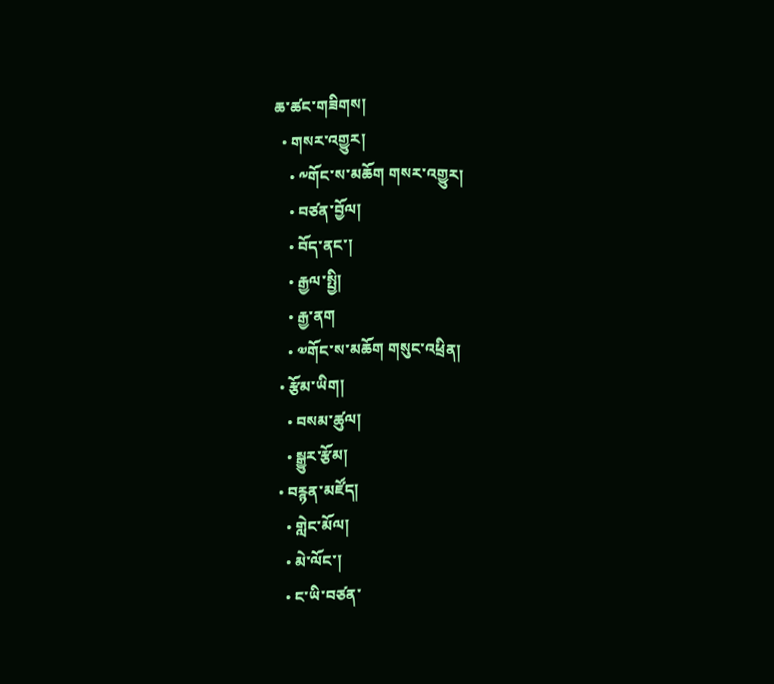ཆ་ཚང་གཟིགས།
  • གསར་འགྱུར།
    • ༸གོང་ས་མཆོག གསར་འགྱུར།
    • བཙན་བྱོལ།
    • བོད་ནང་།
    • རྒྱལ་སྤྱི།
    • རྒྱ་ནག
    • ༧གོང་ས་མཆོག གསུང་འཕྲིན།
  • རྩོམ་ཡིག།
    • བསམ་ཚུལ།
    • སྒྱུར་རྩོམ།
  • བརྙན་མཛོད།
    • གླེང་མོལ།
    • མེ་ལོང་།
    • ང་ཡི་བཙན་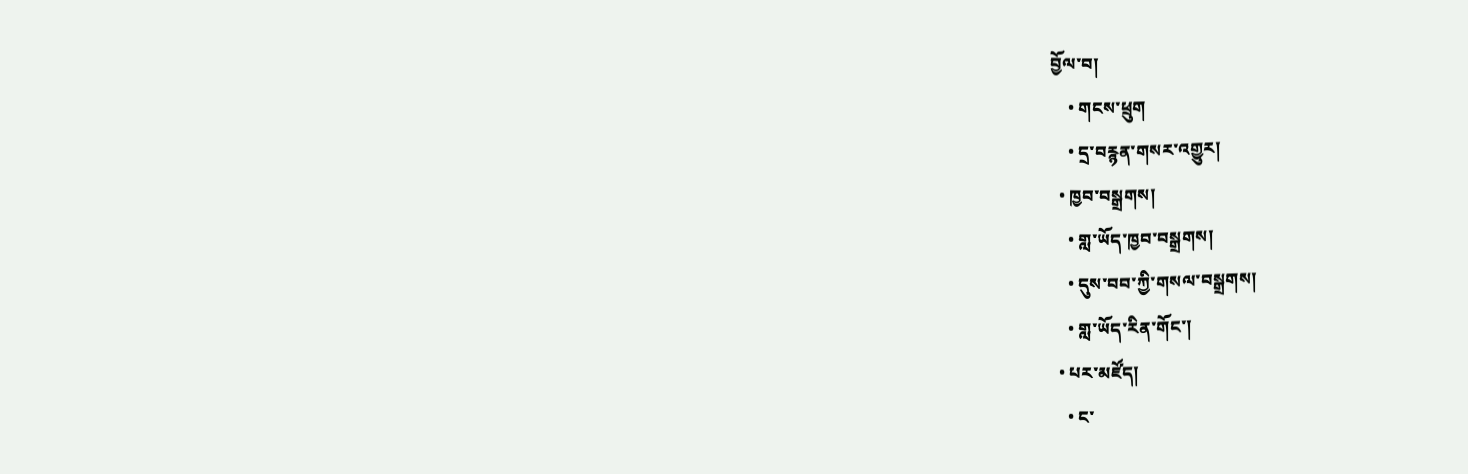བྱོལ་བ།
    • གངས་ཕྲུག
    • དྲ་བརྙན་གསར་འགྱུར།
  • ཁྱབ་བསྒྲགས།
    • གླ་ཡོད་ཁྱབ་བསྒྲགས།
    • དུས་བབ་ཀྱི་གསལ་བསྒྲགས།
    • གླ་ཡོད་རིན་གོང་།
  • པར་མཛོད།
    • ང་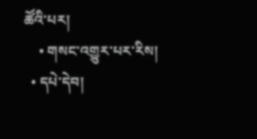ཚོའི་པར།
    • གསང་འགྱུར་པར་རིས།
  • དཔེ་དེབ།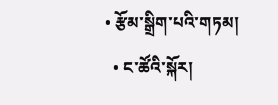• རྩོམ་སྒྲིག་པའི་གཏམ།
  • ང་ཚོའི་སྐོར།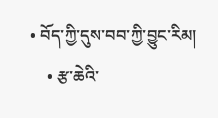• བོད་ཀྱི་དུས་བབ་ཀྱི་བྱུང་རིམ།
    • རྩ་ཆེའི་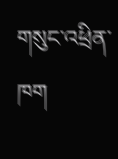གསུང་འཕྲིན་ཁག